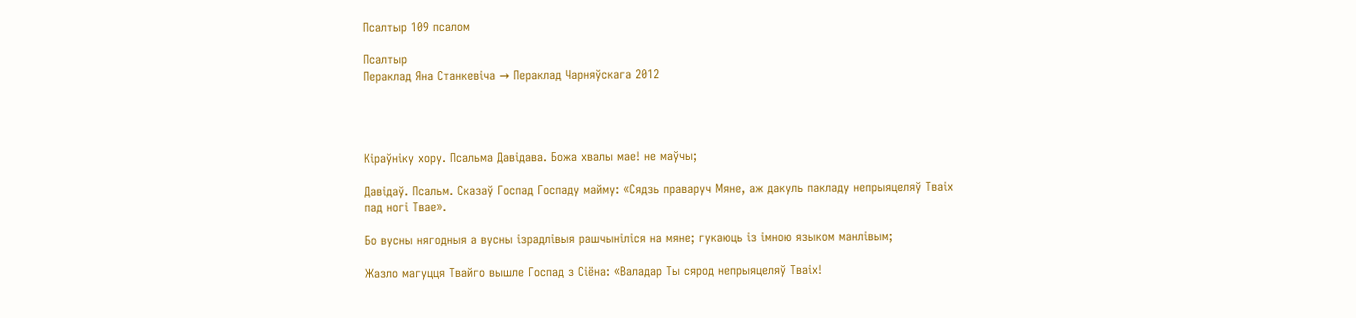Псалтыр 109 псалом

Псалтыр
Пераклад Яна Станкевіча → Пераклад Чарняўскага 2012




Кіраўніку хору. Псальма Давідава. Божа хвалы мае! не маўчы;

Давідаў. Псальм. Сказаў Госпад Госпаду майму: «Сядзь праваруч Мяне, аж дакуль пакладу непрыяцеляў Тваіх пад ногі Твае».

Бо вусны нягодныя а вусны ізрадлівыя рашчыніліся на мяне; гукаюць із імною языком манлівым;

Жазло магуцця Твайго вышле Госпад з Сіёна: «Валадар Ты сярод непрыяцеляў Тваіх!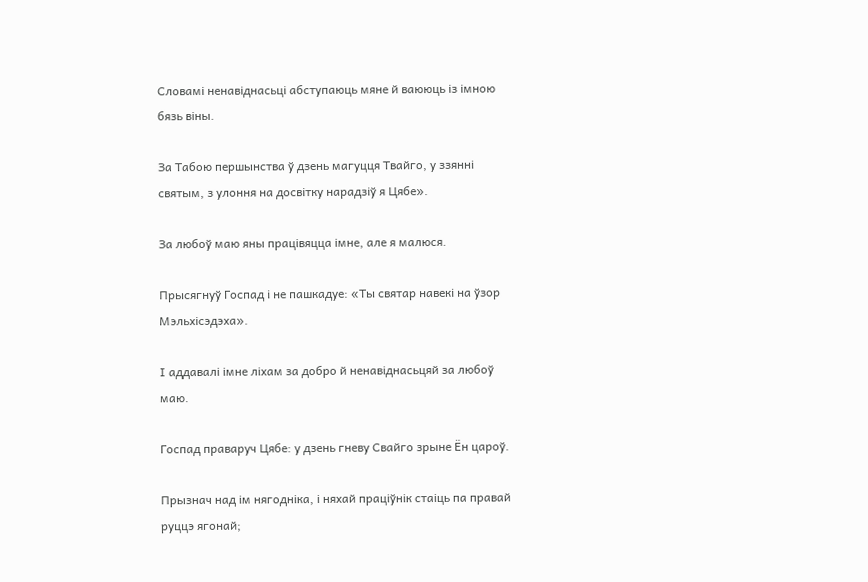Словамі ненавіднасьці абступаюць мяне й ваююць із імною бязь віны.

За Табою першынства ў дзень магуцця Твайго, у ззянні святым, з улоння на досвітку нарадзіў я Цябе».

За любоў маю яны працівяцца імне, але я малюся.

Прысягнуў Госпад і не пашкадуе: «Ты святар навекі на ўзор Мэльхісэдэха».

І аддавалі імне ліхам за добро й ненавіднасьцяй за любоў маю.

Госпад праваруч Цябе: у дзень гневу Свайго зрыне Ён цароў.

Прызнач над ім нягодніка, і няхай праціўнік стаіць па правай руццэ ягонай;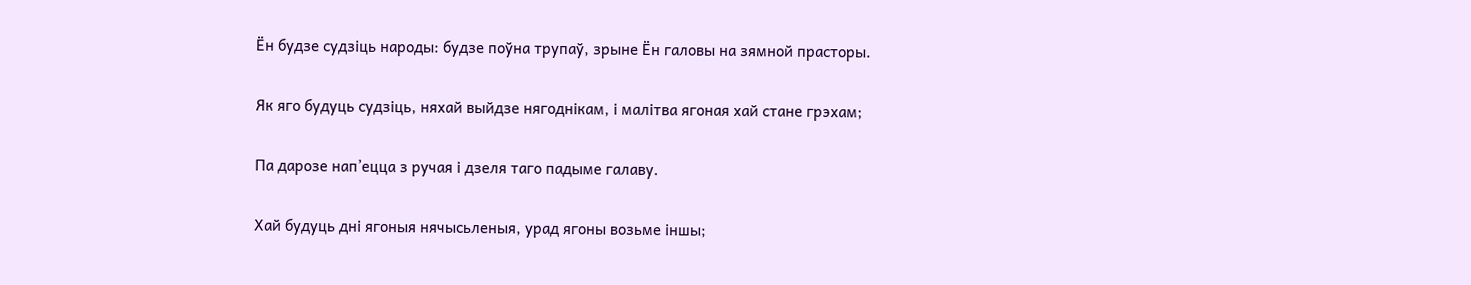Ён будзе судзіць народы: будзе поўна трупаў, зрыне Ён галовы на зямной прасторы.

Як яго будуць судзіць, няхай выйдзе нягоднікам, і малітва ягоная хай стане грэхам;

Па дарозе нап’ецца з ручая і дзеля таго падыме галаву.

Хай будуць дні ягоныя нячысьленыя, урад ягоны возьме іншы;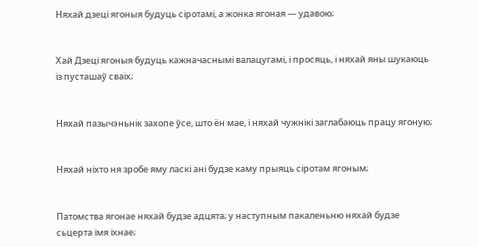Няхай дзеці ягоныя будуць сіротамі, а жонка ягоная — удавою;


Хай Дзеці ягоныя будуць кажначаснымі валацугамі, і просяць, і няхай яны шукаюць із пусташаў сваіх;


Няхай пазычэньнік захопе ўсе, што ён мае, і няхай чужнікі заглабаюць працу ягоную;


Няхай ніхто ня зробе яму ласкі ані будзе каму прыяць сіротам ягоным;


Патомства ягонае няхай будзе адцята; у наступным пакаленьню няхай будзе сьцерта імя іхнае;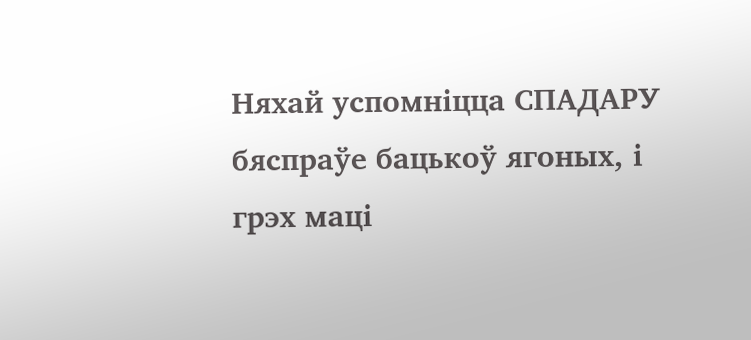Няхай успомніцца СПАДАРУ бяспраўе бацькоў ягоных, і грэх маці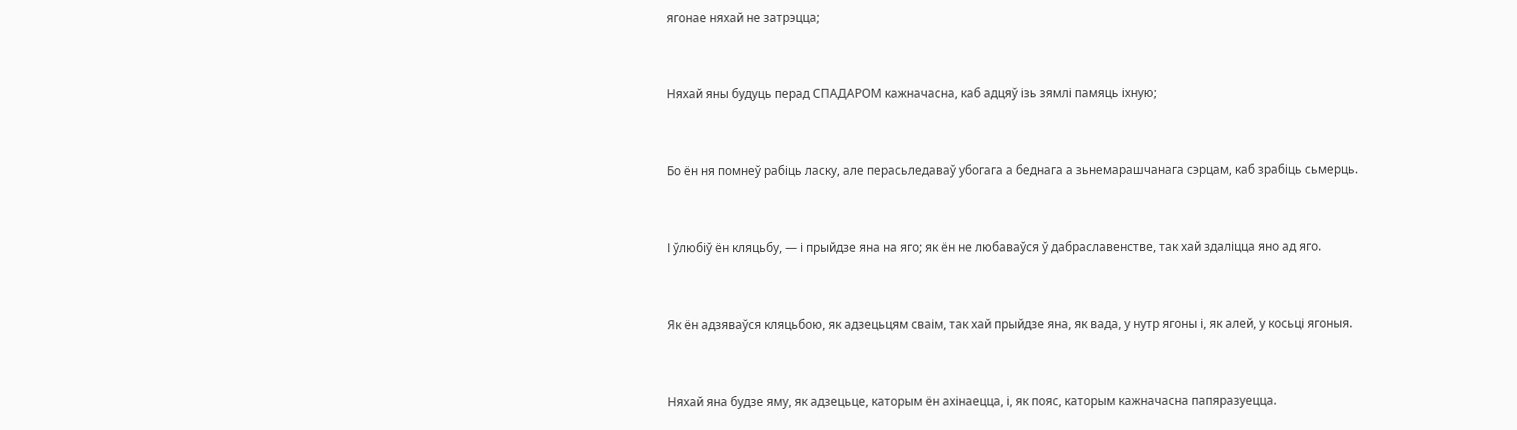ягонае няхай не затрэцца;


Няхай яны будуць перад СПАДАРОМ кажначасна, каб адцяў ізь зямлі памяць іхную;


Бо ён ня помнеў рабіць ласку, але перасьледаваў убогага а беднага а зьнемарашчанага сэрцам, каб зрабіць сьмерць.


І ўлюбіў ён кляцьбу, — і прыйдзе яна на яго; як ён не любаваўся ў дабраславенстве, так хай здаліцца яно ад яго.


Як ён адзяваўся кляцьбою, як адзецьцям сваім, так хай прыйдзе яна, як вада, у нутр ягоны і, як алей, у косьці ягоныя.


Няхай яна будзе яму, як адзецьце, каторым ён ахінаецца, і, як пояс, каторым кажначасна папяразуецца.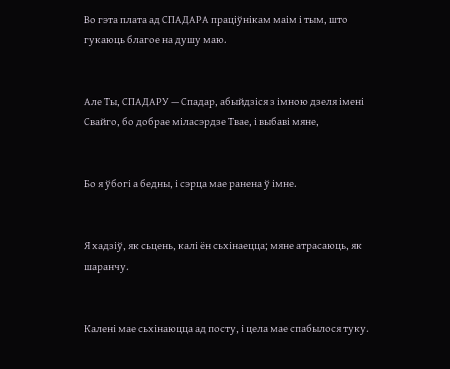Во гэта плата ад СПАДАРА праціўнікам маім і тым, што гукаюць благое на душу маю.


Але Ты, СПАДАРУ — Спадар, абыйдзіся з імною дзеля імені Свайго, бо добрае міласэрдзе Твае, і выбаві мяне,


Бо я ўбогі а бедны, і сэрца мае ранена ў імне.


Я хадзіў, як сьцень, калі ён сьхінаецца; мяне атрасаюць, як шаранчу.


Калені мае сьхінаюцца ад посту, і цела мае спабылося туку.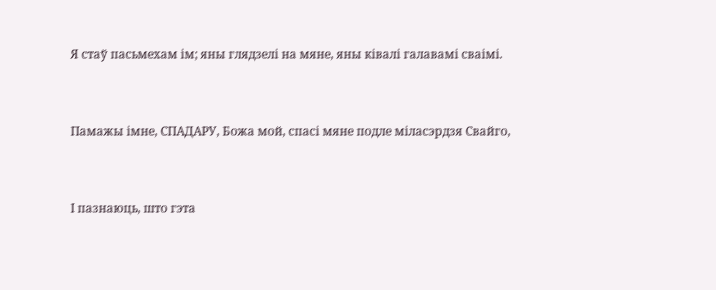Я стаў пасьмехам ім; яны глядзелі на мяне, яны ківалі галавамі сваімі.


Памажы імне, СПАДАРУ, Божа мой, спасі мяне подле міласэрдзя Свайго,


І пазнаюць, што гэта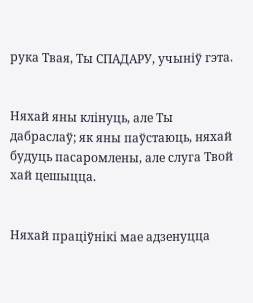рука Твая, Ты СПАДАРУ, учыніў гэта.


Няхай яны клінуць, але Ты дабраслаў; як яны паўстаюць, няхай будуць пасаромлены, але слуга Твой хай цешыцца.


Няхай праціўнікі мае адзенуцца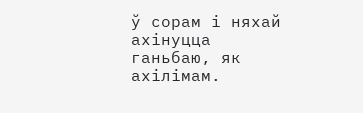ў сорам і няхай ахінуцца ганьбаю, як ахілімам.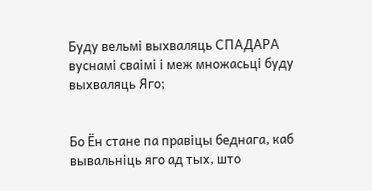Буду вельмі выхваляць СПАДАРА вуснамі сваімі і меж множасьці буду выхваляць Яго;


Бо Ён стане па правіцы беднага, каб вывальніць яго ад тых, што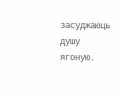засуджаюць душу ягоную.